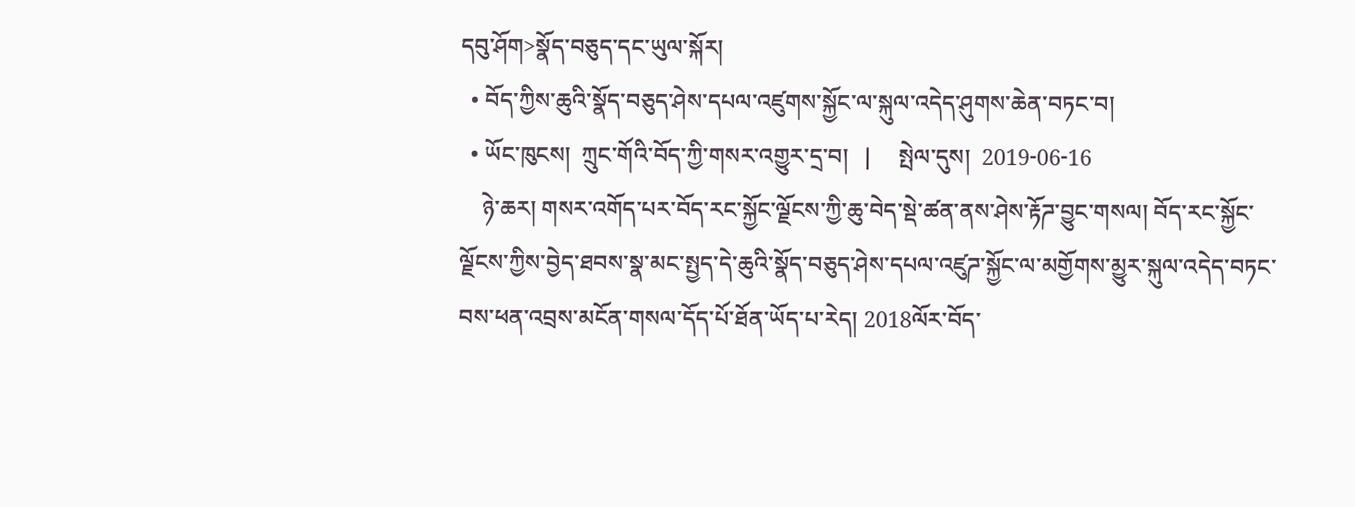དབུ་ཤོག>སྣོད་བཅུད་དང་ཡུལ་སྐོར།
  • བོད་ཀྱིས་ཆུའི་སྣོད་བཅུད་ཤེས་དཔལ་འཛུགས་སྐྱོང་ལ་སྐུལ་འདེད་ཤུགས་ཆེན་བཏང་བ།
  • ཡོང་ཁུངས།  ཀྲུང་གོའི་བོད་ཀྱི་གསར་འགྱུར་དྲ་བ།   |     སྤེལ་དུས།  2019-06-16
    ཉེ་ཆར། གསར་འགོད་པར་བོད་རང་སྐྱོང་ལྗོངས་ཀྱི་ཆུ་བེད་སྡེ་ཚན་ནས་ཤེས་རྟོཌ་བྱུང་གསལ། བོད་རང་སྐྱོང་ལྗོངས་ཀྱིས་བྱེད་ཐབས་སྣ་མང་སྤྱད་དེ་ཆུའི་སྣོད་བཅུད་ཤེས་དཔལ་འཛུཌ་སྐྱོང་ལ་མགྱོགས་མྱུར་སྐུལ་འདེད་བཏང་བས་ཕན་འབྲས་མངོན་གསལ་དོད་པོ་ཐོན་ཡོད་པ་རེད། 2018ལོར་བོད་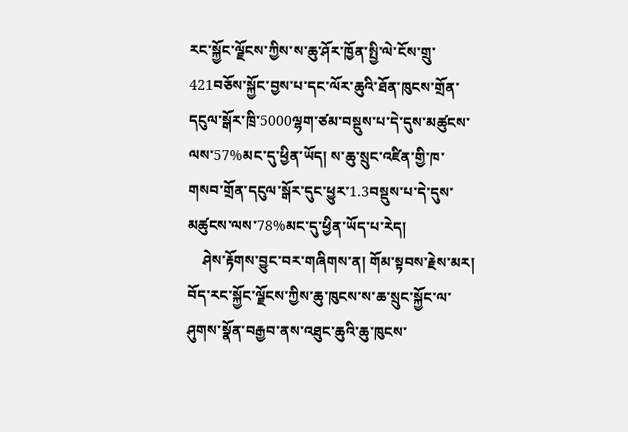རང་སྐྱོང་ལྗོངས་ཀྱིས་ས་ཆུ་ཤོར་ཁྱོན་སྤྱི་ལེ་ངོས་གྲུ་421བཅོས་སྐྱོང་བྱས་པ་དང་ལོར་ཆུའི་ཐོན་ཁུངས་གྲོན་དངུལ་སྒོར་ཁྲི་5000ལྷག་ཙམ་བསྡུས་པ་དེ་དུས་མཚུངས་ལས་57%མང་དུ་ཕྱིན་ཡོད། ས་ཆུ་སྲུང་འཛིན་གྱི་ཁ་གསབ་གྲོན་དངུལ་སྒོར་དུང་ཕྱུར་1.3བསྡུས་པ་དེ་དུས་མཚུངས་ལས་78%མང་དུ་ཕྱིན་ཡོད་པ་རེད།
    ཤེས་རྟོགས་བྱུང་བར་གཞིགས་ན། གོམ་སྟབས་རྗེས་མར། བོད་རང་སྐྱོང་ལྗོངས་ཀྱིས་ཆུ་ཁུངས་ས་ཆ་སྲུང་སྐྱོང་ལ་ཤུགས་སྣོན་བརྒྱབ་ནས་འཐུང་ཆུའི་ཆུ་ཁུངས་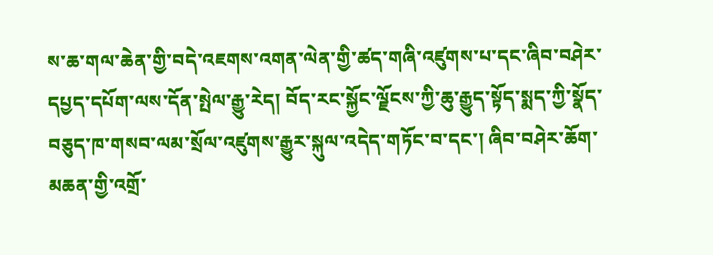ས་ཆ་གལ་ཆེན་གྱི་བདེ་འཇགས་འགན་ལེན་གྱི་ཚད་གཞི་འཛུགས་པ་དང་ཞིབ་བཤེར་དཔྱད་དཔོག་ལས་དོན་སྤེལ་རྒྱུ་རེད། བོད་རང་སྐྱོང་ལྗོངས་ཀྱི་ཆུ་རྒྱུད་སྟོད་སྨད་ཀྱི་སྣོད་བཅུད་ཁ་གསབ་ལམ་སྲོལ་འཛུགས་རྒྱུར་སྐུལ་འདེད་གཏོང་བ་དང་། ཞིབ་བཤེར་ཆོག་མཆན་གྱི་འགྲོ་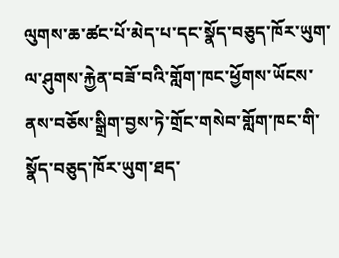ལུགས་ཆ་ཚང་པོ་མེད་པ་དང་སྣོད་བཅུད་ཁོར་ཡུག་ལ་ཤུགས་རྐྱེན་བཟོ་བའི་གློག་ཁང་ཕྱོགས་ཡོངས་ནས་བཅོས་སྒྲིག་བྱས་ཏེ་གྲོང་གསེབ་གློག་ཁང་གི་སྣོད་བཅུད་ཁོར་ཡུག་ཐད་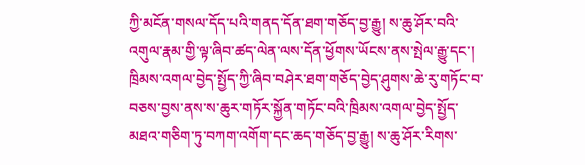ཀྱི་མངོན་གསལ་དོད་པའི་གནད་དོན་ཐག་གཅོད་བྱ་རྒྱུ། ས་ཆུ་ཤོར་བའི་འགུལ་རྣམ་གྱི་ལྟ་ཞིབ་ཚད་ལེན་ལས་དོན་ཕྱོགས་ཡོངས་ནས་སྤེལ་རྒྱུ་དང་། ཁྲིམས་འགལ་བྱེད་སྤྱོད་ཀྱི་ཞིབ་བཤེར་ཐག་གཅོད་བྱེད་ཤུགས་ཆེ་རུ་གཏོང་བ་བཅས་བྱས་ནས་ས་ཆུར་གཏོར་སྐྱོན་གཏོང་བའི་ཁྲིམས་འགལ་བྱེད་སྤྱོད་མཐའ་གཅིག་ཏུ་བཀག་འགོག་དང་ཆད་གཅོད་བྱ་རྒྱུ། ས་ཆུ་ཤོར་རིགས་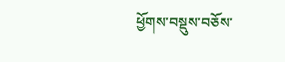ཕྱོགས་བསྡུས་བཅོས་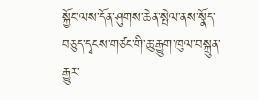སྐྱོང་ལས་དོན་ཤུགས་ཆེན་སྤེལ་ནས་སྣོད་བཅུད་དྭངས་གཙང་གི་ཆུ་རྒྱུག་ཁུལ་བསྐྲུན་རྒྱུར་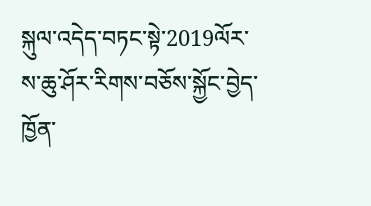སྐུལ་འདེད་བཏང་སྟེ་2019ལོར་ས་ཆུ་ཤོར་རིགས་བཅོས་སྐྱོང་བྱེད་ཁྱོན་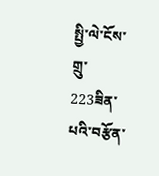སྤྱི་ལེ་ངོས་གྲུ་223ཟིན་པའི་བརྩོན་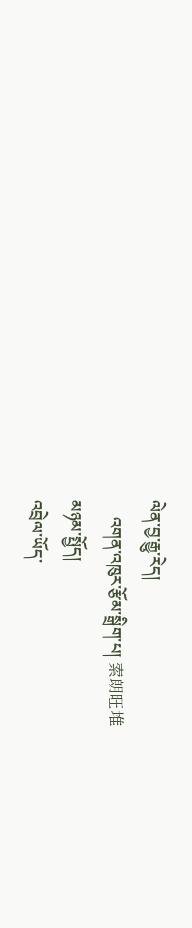ལེན་བྱ་རྒྱུ་རེད།
    འགན་འཁུར་རྩོམ་སྒྲིག་པ། 索朗旺堆
མཉམ་སྤྱོད།
འབྲེལ་ཡོད་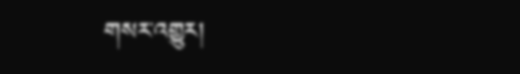གསར་འགྱུར།